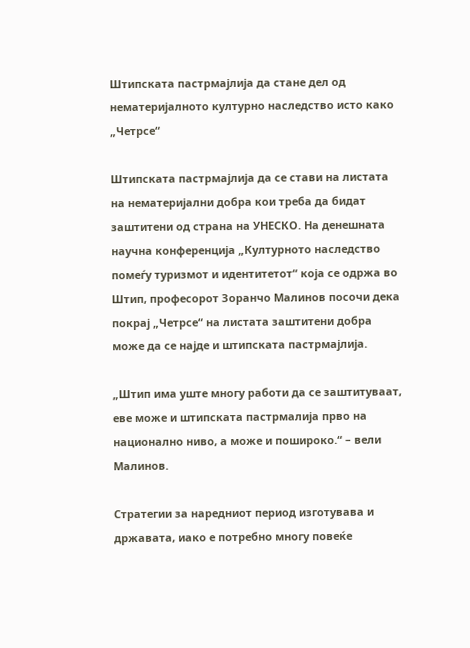Штипската пастрмајлија да стане дел од нематеријалното културно наследство исто како „Четрсе“

Штипската пастрмајлија да се стави на листата на нематеријални добра кои треба да бидат заштитени од страна на УНЕСКО. На денешната научна конференција „Културното наследство помеѓу туризмот и идентитетот“ која се одржа во Штип, професорот Зоранчо Малинов посочи дека покрај „Четрсе“ на листата заштитени добра може да се најде и штипската пастрмајлија.

„Штип има уште многу работи да се заштитуваат, еве може и штипската пастрмалија прво на национално ниво, а може и пошироко.“ – вели Малинов.

Стратегии за наредниот период изготувава и државата, иако е потребно многу повеќе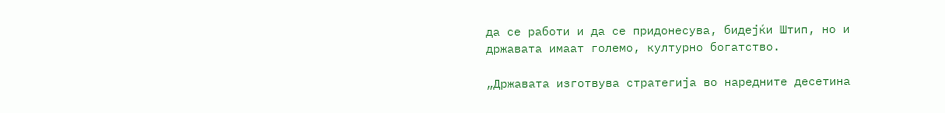да се работи и да се придонесува, бидејќи Штип, но и државата имаат големо, културно богатство.

„Државата изготвува стратегија во наредните десетина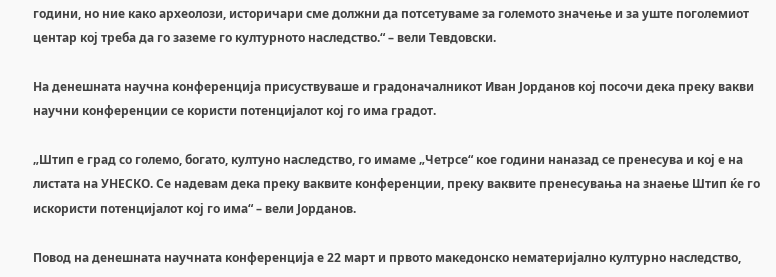години, но ние како археолози, историчари сме должни да потсетуваме за големото значење и за уште поголемиот центар кој треба да го заземе го културното наследство.“ – вели Тевдовски.

На денешната научна конференција присуствуваше и градоначалникот Иван Јорданов кој посочи дека преку вакви научни конференции се користи потенцијалот кој го има градот.

„Штип е град со големо, богато, култуно наследство, го имаме „Четрсе“ кое години наназад се пренесува и кој е на листата на УНЕСКО. Се надевам дека преку ваквите конференции, преку ваквите пренесувања на знаење Штип ќе го искористи потенцијалот кој го има“ – вели Јорданов.

Повод на денешната научната конференција е 22 март и првото македонско нематеријално културно наследство,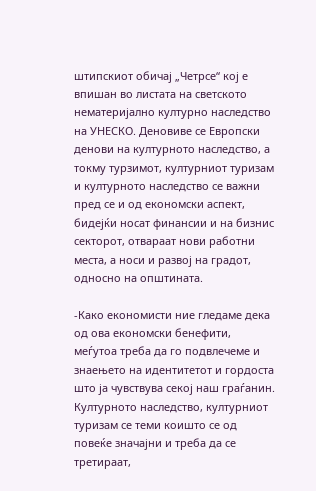штипскиот обичај „Четрсе“ кој е впишан во листата на светското нематеријално културно наследство на УНЕСКО. Деновиве се Европски денови на културното наследство, а токму турзимот, културниот туризам и културното наследство се важни пред се и од економски аспект, бидејќи носат финансии и на бизнис секторот, отвараат нови работни места, а носи и развој на градот, односно на општината.

-Како економисти ние гледаме дека од ова економски бенефити, меѓутоа треба да го подвлечеме и знаењето на идентитетот и гордоста што ја чувствува секој наш граѓанин. Културното наследство, културниот туризам се теми коишто се од повеќе значајни и треба да се третираат,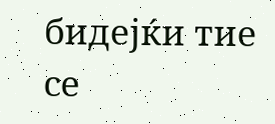бидејќи тие се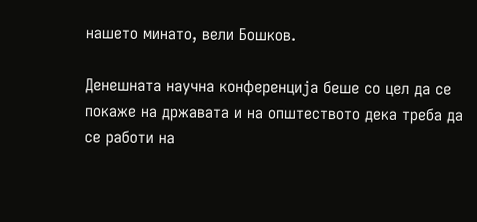нашето минато, вели Бошков.

Денешната научна конференција беше со цел да се покаже на државата и на општеството дека треба да се работи на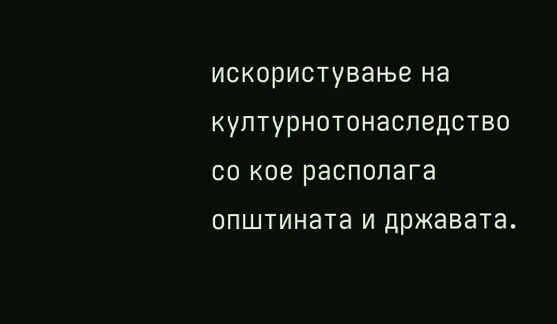искористување на културнотонаследство со кое располага општината и државата.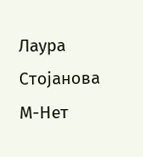Лаура Стојанова М-Нет